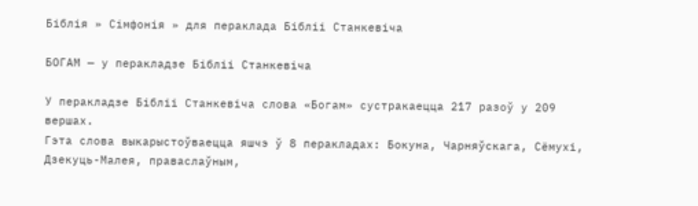Біблія » Сімфонія » для пераклада Бібліі Станкевіча

БОГАМ — у перакладзе Бібліі Станкевіча

У перакладзе Бібліі Станкевіча слова «Богам» сустракаецца 217 разоў у 209 вершах.
Гэта слова выкарыстоўваецца яшчэ ў 8 перакладах: Бокуна, Чарняўскага, Сёмухі, Дзекуць-Малея, праваслаўным,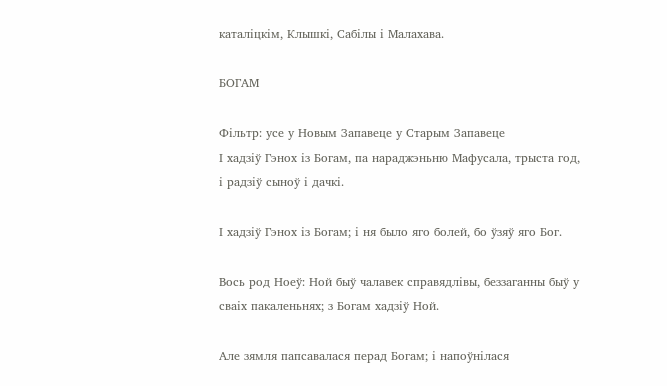каталіцкім, Клышкi, Сабілы і Малахава.

БОГАМ

Фільтр: усе у Новым Запавеце у Старым Запавеце
І хадзіў Гэнох із Богам, па нараджэньню Мафусала, трыста год, і радзіў сыноў і дачкі.

І хадзіў Гэнох із Богам; і ня было яго болей, бо ўзяў яго Бог.

Вось род Ноеў: Ной быў чалавек справядлівы, беззаганны быў у сваіх пакаленьнях; з Богам хадзіў Ной.

Але зямля папсавалася перад Богам; і напоўнілася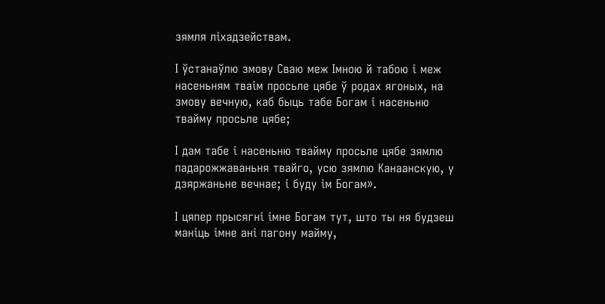зямля ліхадзействам.

І ўстанаўлю змову Сваю меж Імною й табою і меж насеньням тваім просьле цябе ў родах ягоных, на змову вечную, каб быць табе Богам і насеньню твайму просьле цябе;

І дам табе і насеньню твайму просьле цябе зямлю падарожжаваньня твайго, усю зямлю Канаанскую, у дзяржаньне вечнае; і буду ім Богам».

І цяпер прысягні імне Богам тут, што ты ня будзеш маніць імне ані пагону майму,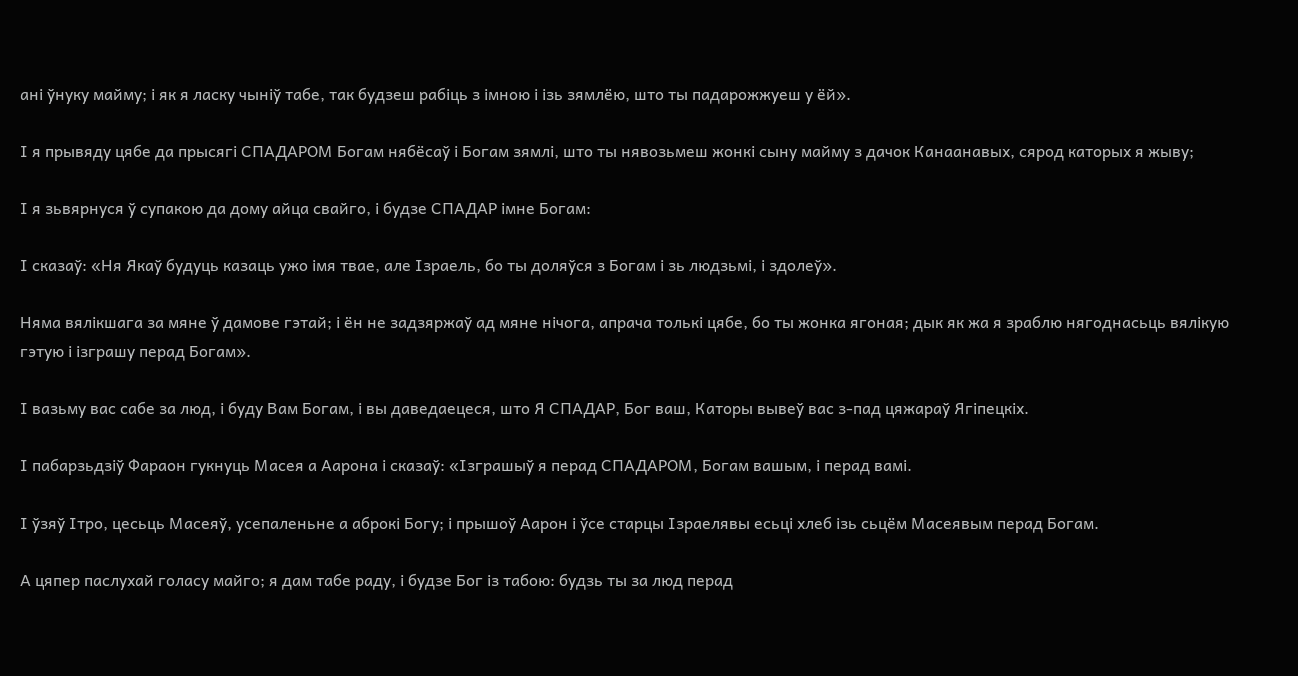ані ўнуку майму; і як я ласку чыніў табе, так будзеш рабіць з імною і ізь зямлёю, што ты падарожжуеш у ёй».

І я прывяду цябе да прысягі СПАДАРОМ Богам нябёсаў і Богам зямлі, што ты нявозьмеш жонкі сыну майму з дачок Канаанавых, сярод каторых я жыву;

І я зьвярнуся ў супакою да дому айца свайго, і будзе СПАДАР імне Богам:

І сказаў: «Ня Якаў будуць казаць ужо імя твае, але Ізраель, бо ты доляўся з Богам і зь людзьмі, і здолеў».

Няма вялікшага за мяне ў дамове гэтай; і ён не задзяржаў ад мяне нічога, апрача толькі цябе, бо ты жонка ягоная; дык як жа я зраблю нягоднасьць вялікую гэтую і ізграшу перад Богам».

І вазьму вас сабе за люд, і буду Вам Богам, і вы даведаецеся, што Я СПАДАР, Бог ваш, Каторы вывеў вас з-пад цяжараў Ягіпецкіх.

І пабарзьдзіў Фараон гукнуць Масея а Аарона і сказаў: «Ізграшыў я перад СПАДАРОМ, Богам вашым, і перад вамі.

І ўзяў Ітро, цесьць Масеяў, усепаленьне а аброкі Богу; і прышоў Аарон і ўсе старцы Ізраелявы есьці хлеб ізь сьцём Масеявым перад Богам.

А цяпер паслухай голасу майго; я дам табе раду, і будзе Бог із табою: будзь ты за люд перад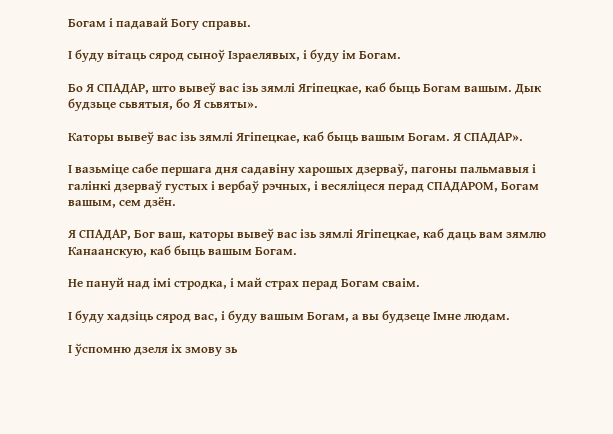Богам і падавай Богу справы.

І буду вітаць сярод сыноў Ізраелявых, і буду ім Богам.

Бо Я СПАДАР, што вывеў вас ізь зямлі Ягіпецкае, каб быць Богам вашым. Дык будзьце сьвятыя, бо Я сьвяты».

Каторы вывеў вас ізь зямлі Ягіпецкае, каб быць вашым Богам. Я СПАДАР».

І вазьміце сабе першага дня садавіну харошых дзерваў, пагоны пальмавыя і галінкі дзерваў густых і вербаў рэчных, і весяліцеся перад СПАДАРОМ, Богам вашым, сем дзён.

Я СПАДАР, Бог ваш, каторы вывеў вас ізь зямлі Ягіпецкае, каб даць вам зямлю Канаанскую, каб быць вашым Богам.

Не пануй над імі стродка, і май страх перад Богам сваім.

І буду хадзіць сярод вас, і буду вашым Богам, а вы будзеце Імне людам.

І ўспомню дзеля іх змову зь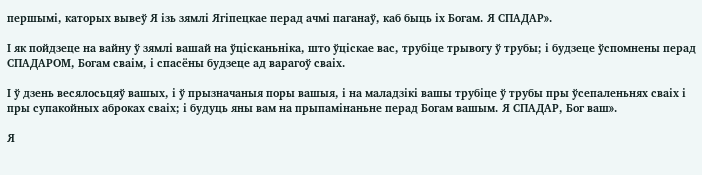першымі, каторых вывеў Я ізь зямлі Ягіпецкае перад ачмі паганаў, каб быць іх Богам. Я СПАДАР».

І як пойдзеце на вайну ў зямлі вашай на ўцісканьніка, што ўціскае вас, трубіце трывогу ў трубы; і будзеце ўспомнены перад СПАДАРОМ, Богам сваім, і спасёны будзеце ад варагоў сваіх.

І ў дзень весялосьцяў вашых, і ў прызначаныя поры вашыя, і на маладзікі вашы трубіце ў трубы пры ўсепаленьнях сваіх і пры супакойных аброках сваіх; і будуць яны вам на прыпамінаньне перад Богам вашым. Я СПАДАР, Бог ваш».

Я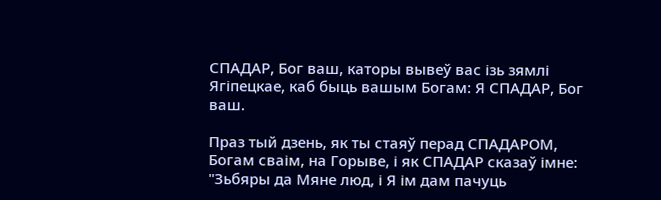СПАДАР, Бог ваш, каторы вывеў вас ізь зямлі Ягіпецкае, каб быць вашым Богам: Я СПАДАР, Бог ваш.

Праз тый дзень, як ты стаяў перад СПАДАРОМ, Богам сваім, на Горыве, і як СПАДАР сказаў імне: "Зьбяры да Мяне люд, і Я ім дам пачуць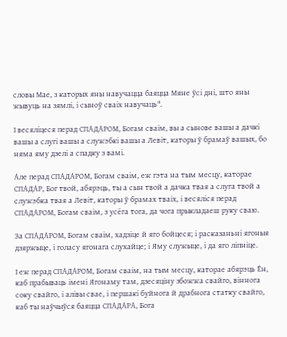словы Мае, з каторых яны навучацца баяцца Мяне ўсі дні, што яны жывуць на зямлі, і сыноў сваіх навучаць".

І весяліцеся перад СПАДАРОМ, Богам сваім, вы а сынове вашы а дачкі вашы а слугі вашы а служэбкі вашы а Левіт, каторы ў брамаў вашых, бо няма яму дзелі а спадку з вамі.

Але перад СПАДАРОМ, Богам сваім, еж гэта на тым месцу, каторае СПАДАР, Бог твой, абярэць, ты а сын твой а дачка твая а слуга твой а служэбка твая а Левіт, каторы ў брамах тваіх, і весяліся перад СПАДАРОМ, Богам сваім, з усёга тога, да чога прыкладаеш руку сваю.

За СПАДАРОМ, Богам сваім, хадзіце й яго бойцеся; і расказаньні ягоныя дзяржыце, і голасу ягонага слухайце; і Яму служыце, і да яго ліпніце.

І еж перад СПАДАРОМ, Богам сваім, на тым месцу, каторае абярэць Ён, каб прабываць імені Ягонаму там, дзесяціну збожжа свайго, віннога соку свайго, і алівы свае, і першакі буйнога й драбнога статку свайго, каб ты наўчыўся баяцца СПАДАРА, Бога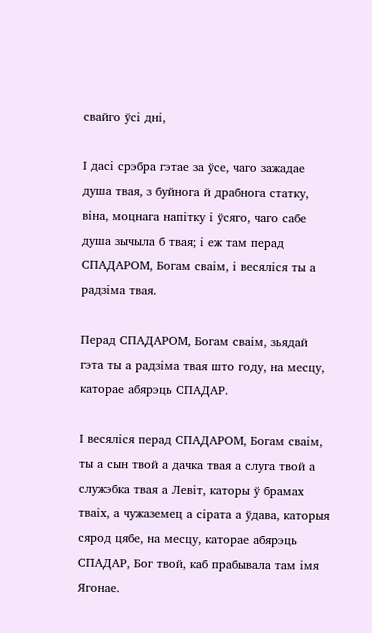свайго ўсі дні,

І дасі срэбра гэтае за ўсе, чаго зажадае душа твая, з буйнога й драбнога статку, віна, моцнага напітку і ўсяго, чаго сабе душа зычыла б твая; і еж там перад СПАДАРОМ, Богам сваім, і весяліся ты а радзіма твая.

Перад СПАДАРОМ, Богам сваім, зьядай гэта ты а радзіма твая што году, на месцу, каторае абярэць СПАДАР.

І весяліся перад СПАДАРОМ, Богам сваім, ты а сын твой а дачка твая а слуга твой а служэбка твая а Левіт, каторы ў брамах тваіх, а чужаземец а сірата а ўдава, каторыя сярод цябе, на месцу, каторае абярэць СПАДАР, Бог твой, каб прабывала там імя Ягонае.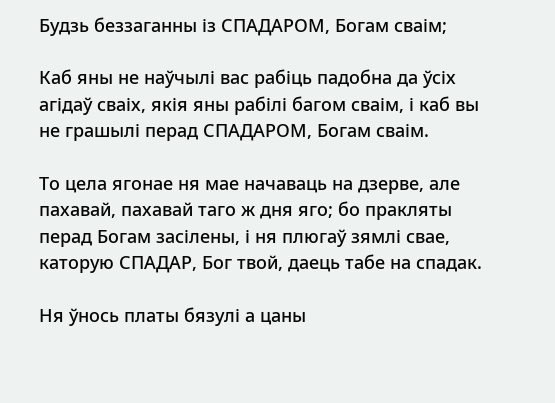Будзь беззаганны із СПАДАРОМ, Богам сваім;

Каб яны не наўчылі вас рабіць падобна да ўсіх агідаў сваіх, якія яны рабілі багом сваім, і каб вы не грашылі перад СПАДАРОМ, Богам сваім.

То цела ягонае ня мае начаваць на дзерве, але пахавай, пахавай таго ж дня яго; бо пракляты перад Богам засілены, і ня плюгаў зямлі свае, каторую СПАДАР, Бог твой, даець табе на спадак.

Ня ўнось платы бязулі а цаны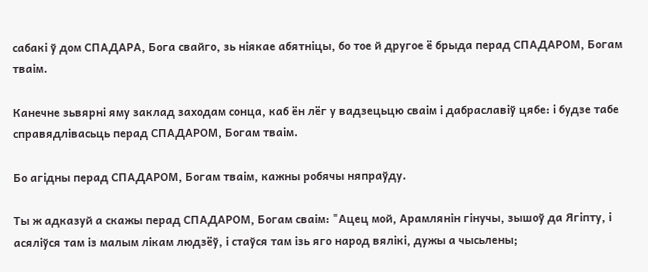сабакі ў дом СПАДАРА, Бога свайго, зь ніякае абятніцы, бо тое й другое ё брыда перад СПАДАРОМ, Богам тваім.

Канечне зьвярні яму заклад заходам сонца, каб ён лёг у вадзецьцю сваім і дабраславіў цябе: і будзе табе справядлівасьць перад СПАДАРОМ, Богам тваім.

Бо агідны перад СПАДАРОМ, Богам тваім, кажны робячы няпраўду.

Ты ж адказуй а скажы перад СПАДАРОМ, Богам сваім: "Ацец мой, Арамлянін гінучы, зышоў да Ягіпту, і асяліўся там із малым лікам людзёў, і стаўся там ізь яго народ вялікі, дужы а чысьлены;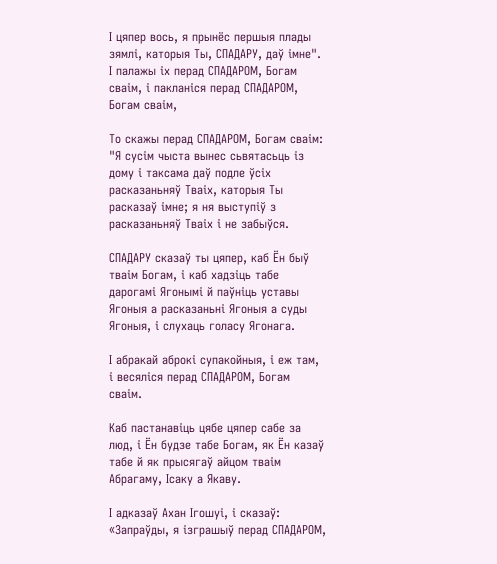І цяпер вось, я прынёс першыя плады зямлі, каторыя Ты, СПАДАРУ, даў імне". І палажы іх перад СПАДАРОМ, Богам сваім, і пакланіся перад СПАДАРОМ, Богам сваім,

То скажы перад СПАДАРОМ, Богам сваім: "Я сусім чыста вынес сьвятасьць із дому і таксама даў подле ўсіх расказаньняў Тваіх, каторыя Ты расказаў імне; я ня выступіў з расказаньняў Тваіх і не забыўся.

СПАДАРУ сказаў ты цяпер, каб Ён быў тваім Богам, і каб хадзіць табе дарогамі Ягонымі й паўніць уставы Ягоныя а расказаньні Ягоныя а суды Ягоныя, і слухаць голасу Ягонага.

І абракай аброкі супакойныя, і еж там, і весяліся перад СПАДАРОМ, Богам сваім.

Каб пастанавіць цябе цяпер сабе за люд, і Ён будзе табе Богам, як Ён казаў табе й як прысягаў айцом тваім Абрагаму, Ісаку а Якаву.

І адказаў Ахан Ігошуі, і сказаў: «Запраўды, я ізграшыў перад СПАДАРОМ,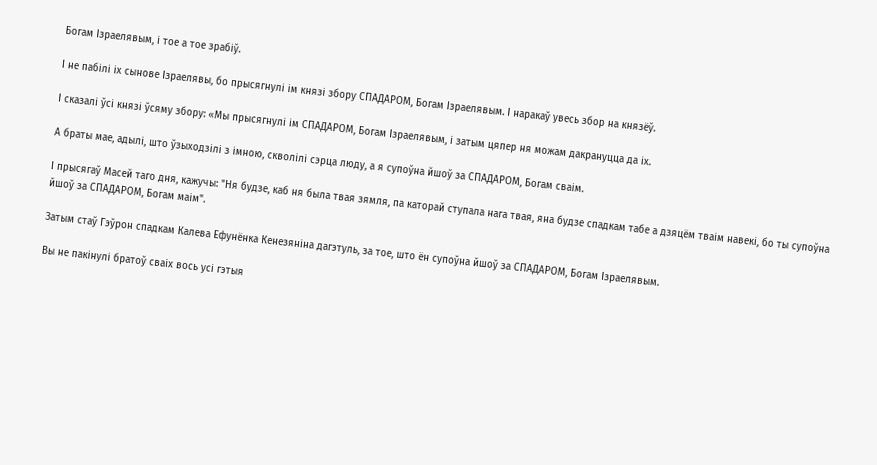Богам Ізраелявым, і тое а тое зрабіў.

І не пабілі іх сынове Ізраелявы, бо прысягнулі ім князі збору СПАДАРОМ, Богам Ізраелявым. І наракаў увесь збор на князёў.

І сказалі ўсі князі ўсяму збору: «Мы прысягнулі ім СПАДАРОМ, Богам Ізраелявым, і затым цяпер ня можам дакрануцца да іх.

А браты мае, адылі, што ўзыходзілі з імною, скволілі сэрца люду, а я супоўна йшоў за СПАДАРОМ, Богам сваім.

І прысягаў Масей таго дня, кажучы: "Ня будзе, каб ня была твая зямля, па каторай ступала нага твая, яна будзе спадкам табе а дзяцём тваім навекі, бо ты супоўна йшоў за СПАДАРОМ, Богам маім".

Затым стаў Гэўрон спадкам Калева Ефунёнка Кенезяніна дагэтуль, за тое, што ён супоўна йшоў за СПАДАРОМ, Богам Ізраелявым.

Вы не пакінулі братоў сваіх вось усі гэтыя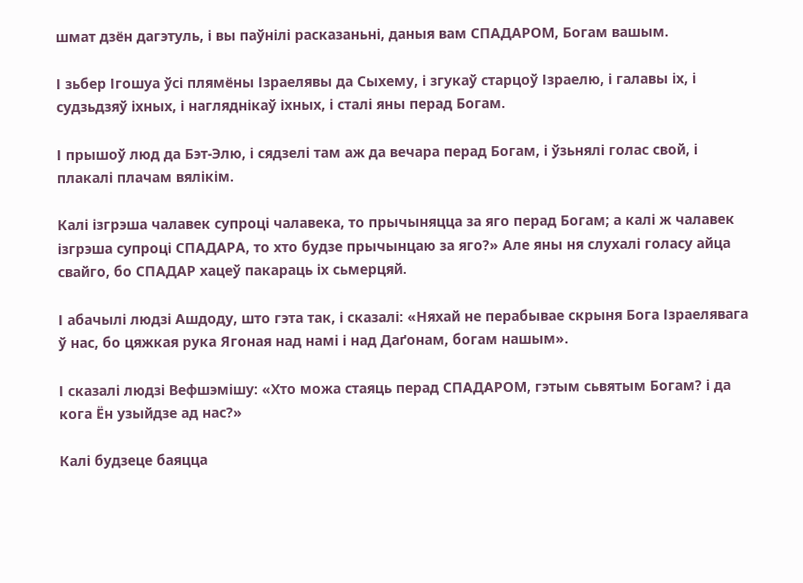шмат дзён дагэтуль, і вы паўнілі расказаньні, даныя вам СПАДАРОМ, Богам вашым.

І зьбер Ігошуа ўсі плямёны Ізраелявы да Сыхему, і згукаў старцоў Ізраелю, і галавы іх, і судзьдзяў іхных, і нагляднікаў іхных, і сталі яны перад Богам.

І прышоў люд да Бэт-Элю, і сядзелі там аж да вечара перад Богам, і ўзьнялі голас свой, і плакалі плачам вялікім.

Калі ізгрэша чалавек супроці чалавека, то прычыняцца за яго перад Богам; а калі ж чалавек ізгрэша супроці СПАДАРА, то хто будзе прычынцаю за яго?» Але яны ня слухалі голасу айца свайго, бо СПАДАР хацеў пакараць іх сьмерцяй.

І абачылі людзі Ашдоду, што гэта так, і сказалі: «Няхай не перабывае скрыня Бога Ізраелявага ў нас, бо цяжкая рука Ягоная над намі і над Даґонам, богам нашым».

І сказалі людзі Вефшэмішу: «Хто можа стаяць перад СПАДАРОМ, гэтым сьвятым Богам? і да кога Ён узыйдзе ад нас?»

Калі будзеце баяцца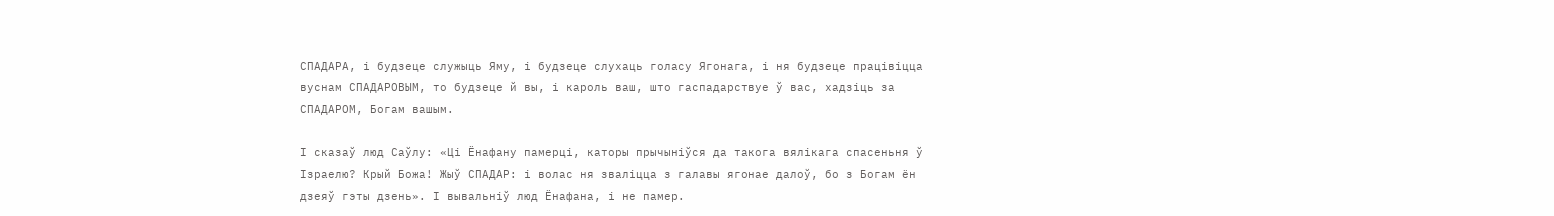СПАДАРА, і будзеце служыць Яму, і будзеце слухаць голасу Ягонага, і ня будзеце працівіцца вуснам СПАДАРОВЫМ, то будзеце й вы, і кароль ваш, што гаспадарствуе ў вас, хадзіць за СПАДАРОМ, Богам вашым.

І сказаў люд Саўлу: «Ці Ёнафану памерці, каторы прычыніўся да такога вялікага спасеньня ў Ізраелю? Крый Божа! Жыў СПАДАР: і волас ня зваліцца з галавы ягонае далоў, бо з Богам ён дзеяў гэты дзень». І вывальніў люд Ёнафана, і не памер.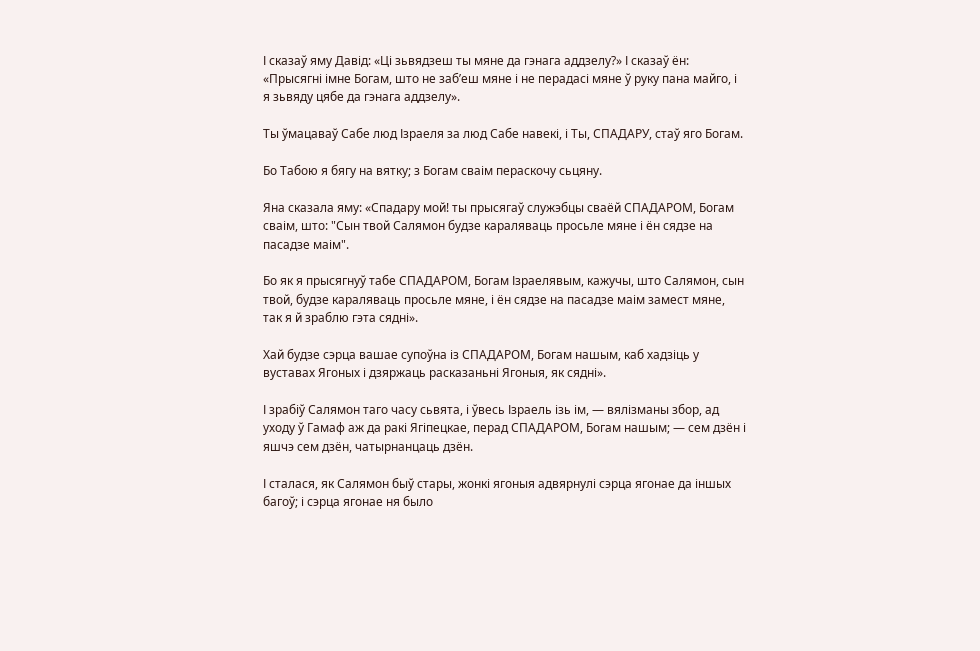І сказаў яму Давід: «Ці зьвядзеш ты мяне да гэнага аддзелу?» І сказаў ён: «Прысягні імне Богам, што не заб’еш мяне і не перадасі мяне ў руку пана майго, і я зьвяду цябе да гэнага аддзелу».

Ты ўмацаваў Сабе люд Ізраеля за люд Сабе навекі, і Ты, СПАДАРУ, стаў яго Богам.

Бо Табою я бягу на вятку; з Богам сваім пераскочу сьцяну.

Яна сказала яму: «Спадару мой! ты прысягаў служэбцы сваёй СПАДАРОМ, Богам сваім, што: "Сын твой Салямон будзе караляваць просьле мяне і ён сядзе на пасадзе маім".

Бо як я прысягнуў табе СПАДАРОМ, Богам Ізраелявым, кажучы, што Салямон, сын твой, будзе караляваць просьле мяне, і ён сядзе на пасадзе маім замест мяне, так я й зраблю гэта сядні».

Хай будзе сэрца вашае супоўна із СПАДАРОМ, Богам нашым, каб хадзіць у вуставах Ягоных і дзяржаць расказаньні Ягоныя, як сядні».

І зрабіў Салямон таго часу сьвята, і ўвесь Ізраель ізь ім, — вялізманы збор, ад уходу ў Гамаф аж да ракі Ягіпецкае, перад СПАДАРОМ, Богам нашым; — сем дзён і яшчэ сем дзён, чатырнанцаць дзён.

І сталася, як Салямон быў стары, жонкі ягоныя адвярнулі сэрца ягонае да іншых багоў; і сэрца ягонае ня было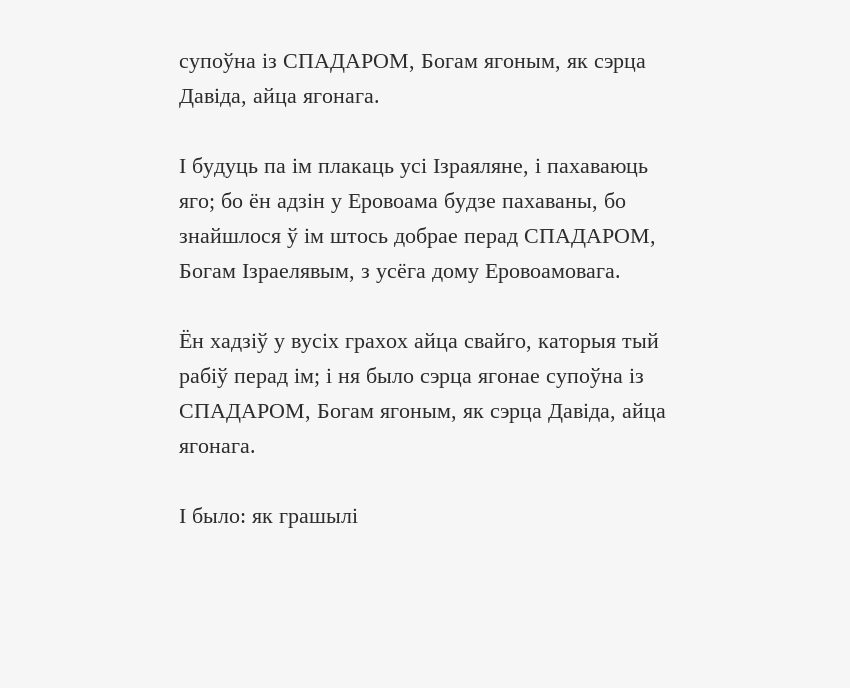супоўна із СПАДАРОМ, Богам ягоным, як сэрца Давіда, айца ягонага.

І будуць па ім плакаць усі Ізраяляне, і пахаваюць яго; бо ён адзін у Еровоама будзе пахаваны, бо знайшлося ў ім штось добрае перад СПАДАРОМ, Богам Ізраелявым, з усёга дому Еровоамовага.

Ён хадзіў у вусіх грахох айца свайго, каторыя тый рабіў перад ім; і ня было сэрца ягонае супоўна із СПАДАРОМ, Богам ягоным, як сэрца Давіда, айца ягонага.

І было: як грашылі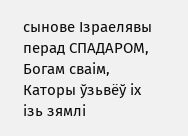сынове Ізраелявы перад СПАДАРОМ, Богам сваім, Каторы ўзьвёў іх ізь зямлі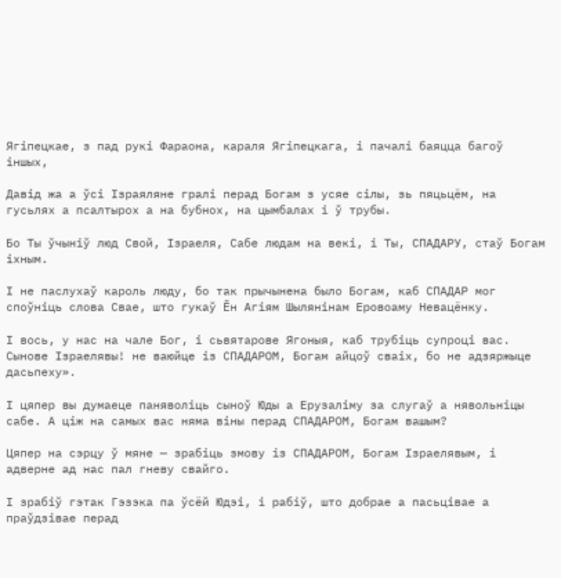Ягіпецкае, з пад рукі Фараона, караля Ягіпецкага, і пачалі баяцца багоў іншых,

Давід жа а ўсі Ізраяляне гралі перад Богам з усяе сілы, зь пяцьцём, на гусьлях а псалтырох а на бубнох, на цымбалах і ў трубы.

Бо Ты ўчыніў люд Свой, Ізраеля, Сабе людам на векі, і Ты, СПАДАРУ, стаў Богам іхным.

І не паслухаў кароль люду, бо так прычынена было Богам, каб СПАДАР мог споўніць слова Свае, што гукаў Ён Агіям Шылянінам Еровоаму Невацёнку.

І вось, у нас на чале Бог, і сьвятарове Ягоныя, каб трубіць супроці вас. Сынове Ізраелявы! не ваюйце із СПАДАРОМ, Богам айцоў сваіх, бо не адзяржыце дасьпеху».

І цяпер вы думаеце паняволіць сыноў Юды а Ерузаліму за слугаў а нявольніцы сабе. А ціж на самых вас няма віны перад СПАДАРОМ, Богам вашым?

Цяпер на сэрцу ў мяне — зрабіць змову із СПАДАРОМ, Богам Ізраелявым, і адверне ад нас пал гневу свайго.

І зрабіў гэтак Гэзэка па ўсёй Юдэі, і рабіў, што добрае а пасьцівае а праўдзівае перад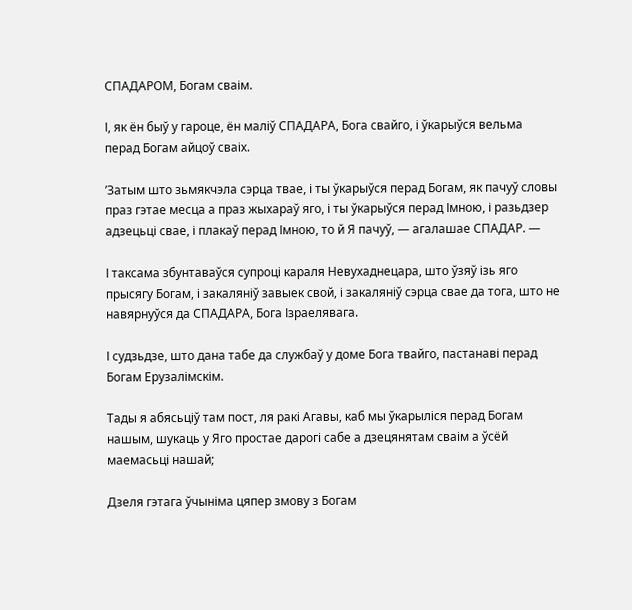СПАДАРОМ, Богам сваім.

І, як ён быў у гароце, ён маліў СПАДАРА, Бога свайго, і ўкарыўся вельма перад Богам айцоў сваіх.

’Затым што зьмякчэла сэрца твае, і ты ўкарыўся перад Богам, як пачуў словы праз гэтае месца а праз жыхараў яго, і ты ўкарыўся перад Імною, і разьдзер адзецьці свае, і плакаў перад Імною, то й Я пачуў, — агалашае СПАДАР. —

І таксама збунтаваўся супроці караля Невухаднецара, што ўзяў ізь яго прысягу Богам, і закаляніў завыек свой, і закаляніў сэрца свае да тога, што не навярнуўся да СПАДАРА, Бога Ізраелявага.

І судзьдзе, што дана табе да службаў у доме Бога твайго, пастанаві перад Богам Ерузалімскім.

Тады я абясьціў там пост, ля ракі Агавы, каб мы ўкарыліся перад Богам нашым, шукаць у Яго простае дарогі сабе а дзецянятам сваім а ўсёй маемасьці нашай;

Дзеля гэтага ўчыніма цяпер змову з Богам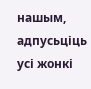нашым, адпусьціць усі жонкі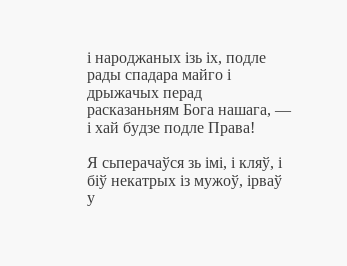і народжаных ізь іх, подле рады спадара майго і дрыжачых перад расказаньням Бога нашага, — і хай будзе подле Права!

Я сьперачаўся зь імі, і кляў, і біў некатрых із мужоў, ірваў у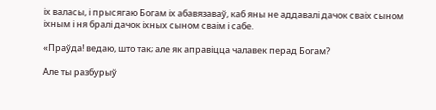іх валасы, і прысягаю Богам іх абавязаваў, каб яны не аддавалі дачок сваіх сыном іхным і ня бралі дачок іхных сыном сваім і сабе.

«Праўда! ведаю, што так; але як аправіцца чалавек перад Богам?

Але ты разбурыў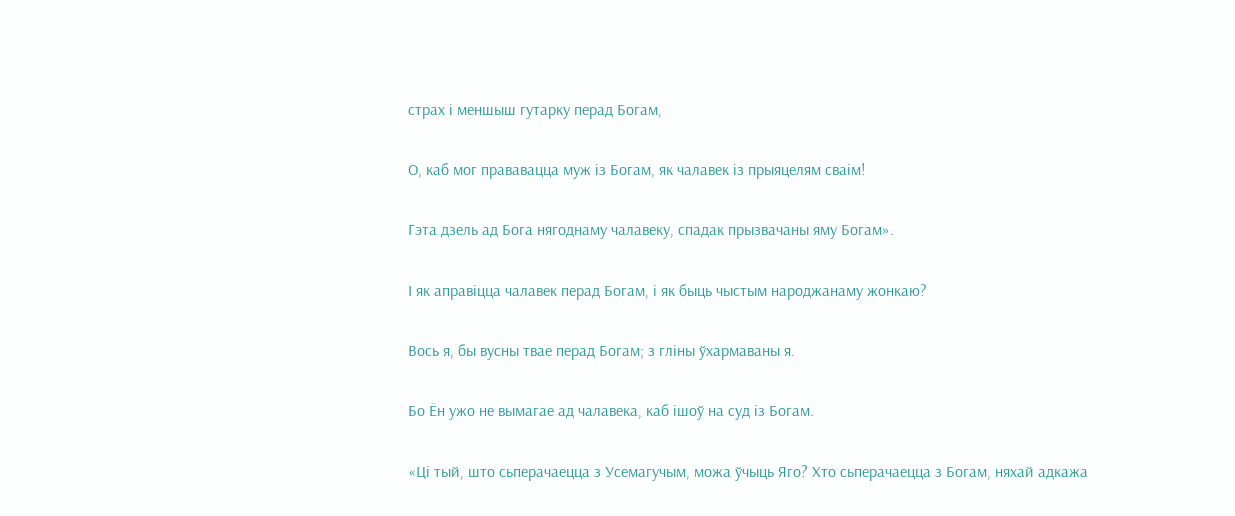страх і меншыш гутарку перад Богам,

О, каб мог прававацца муж із Богам, як чалавек із прыяцелям сваім!

Гэта дзель ад Бога нягоднаму чалавеку, спадак прызвачаны яму Богам».

І як аправіцца чалавек перад Богам, і як быць чыстым народжанаму жонкаю?

Вось я, бы вусны твае перад Богам; з гліны ўхармаваны я.

Бо Ён ужо не вымагае ад чалавека, каб ішоў на суд із Богам.

«Ці тый, што сьперачаецца з Усемагучым, можа ўчыць Яго? Хто сьперачаецца з Богам, няхай адкажа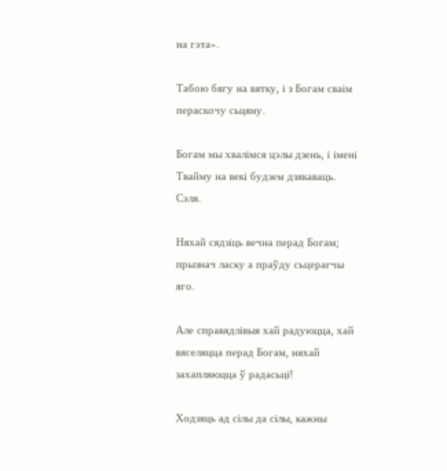на гэта».

Табою бягу на вятку, і з Богам сваім пераскочу сьцяну.

Богам мы хвалімся цэлы дзень, і імені Твайму на векі будзем дзякаваць. Сэля.

Няхай сядзіць вечна перад Богам; прызнач ласку а праўду сьцерагчы яго.

Але справядлівыя хай радуюцца, хай вяселяцца перад Богам, няхай захапляюцца ў радасьці!

Ходзяць ад сілы да сілы, кажны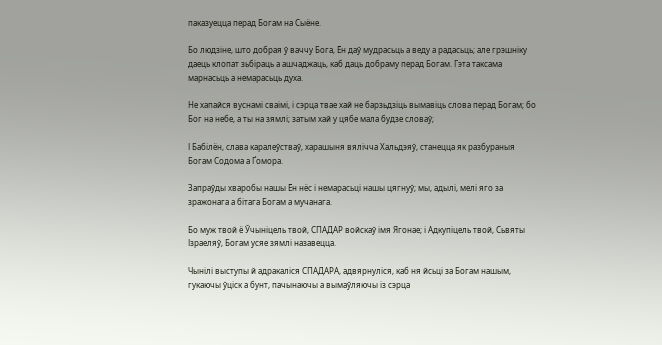паказуецца перад Богам на Сыёне.

Бо людзіне, што добрая ў ваччу Бога, Ён даў мудрасьць а веду а радасьць; але грэшніку даець клопат зьбіраць а ашчаджаць, каб даць добраму перад Богам. Гэта таксама марнасьць а немарасьць духа.

Не хапайся вуснамі сваімі, і сэрца твае хай не барзьдзіць вымавіць слова перад Богам; бо Бог на небе, а ты на зямлі; затым хай у цябе мала будзе словаў;

І Бабілён, слава каралеўстваў, харашыня вялічча Хальдэяў, станецца як разбураныя Богам Содома а Ґомора.

Запраўды хваробы нашы Ён нёс і немарасьці нашы цягнуў; мы, адылі, мелі яго за зражонага а бітага Богам а мучанага.

Бо муж твой ё Ўчыніцель твой, СПАДАР войскаў імя Ягонае; і Адкупіцель твой, Сьвяты Ізраеляў, Богам усяе зямлі назавецца.

Чынілі выступы й адракаліся СПАДАРА, адвярнуліся, каб ня йсьці за Богам нашым, гукаючы ўціск а бунт, пачынаючы а вымаўляючы із сэрца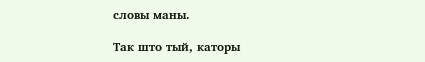словы маны.

Так што тый, каторы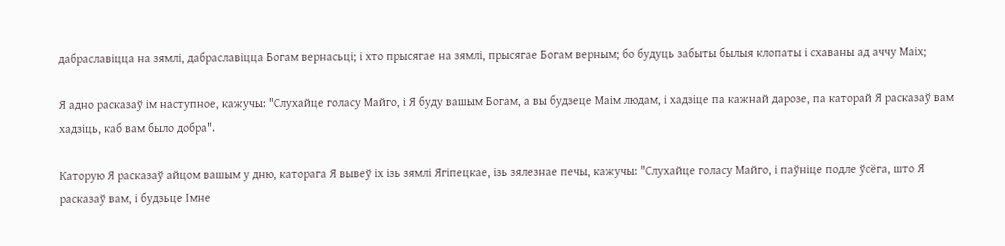дабраславіцца на зямлі, дабраславіцца Богам вернасьці; і хто прысягае на зямлі, прысягае Богам верным; бо будуць забыты былыя клопаты і схаваны ад аччу Маіх;

Я адно расказаў ім наступное, кажучы: "Слухайце голасу Майго, і Я буду вашым Богам, а вы будзеце Маім людам, і хадзіце па кажнай дарозе, па каторай Я расказаў вам хадзіць, каб вам было добра".

Каторую Я расказаў айцом вашым у дню, каторага Я вывеў іх ізь зямлі Ягіпецкае, ізь зялезнае печы, кажучы: "Слухайце голасу Майго, і паўніце подле ўсёга, што Я расказаў вам, і будзьце Імне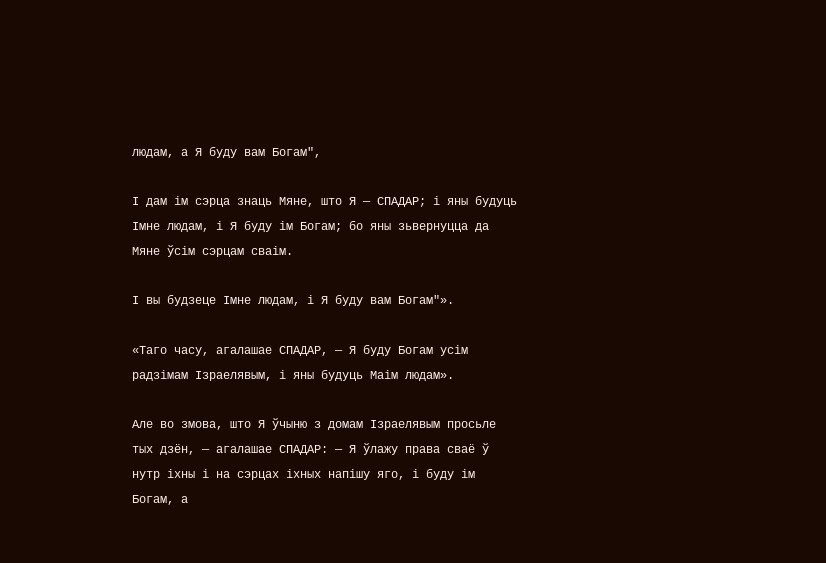людам, а Я буду вам Богам",

І дам ім сэрца знаць Мяне, што Я — СПАДАР; і яны будуць Імне людам, і Я буду ім Богам; бо яны зьвернуцца да Мяне ўсім сэрцам сваім.

І вы будзеце Імне людам, і Я буду вам Богам"».

«Таго часу, агалашае СПАДАР, — Я буду Богам усім радзімам Ізраелявым, і яны будуць Маім людам».

Але во змова, што Я ўчыню з домам Ізраелявым просьле тых дзён, — агалашае СПАДАР: — Я ўлажу права сваё ў нутр іхны і на сэрцах іхных напішу яго, і буду ім Богам, а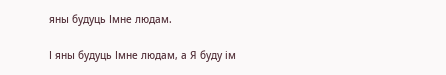яны будуць Імне людам.

І яны будуць Імне людам, а Я буду ім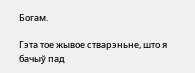Богам.

Гэта тое жывое стварэньне, што я бачыў пад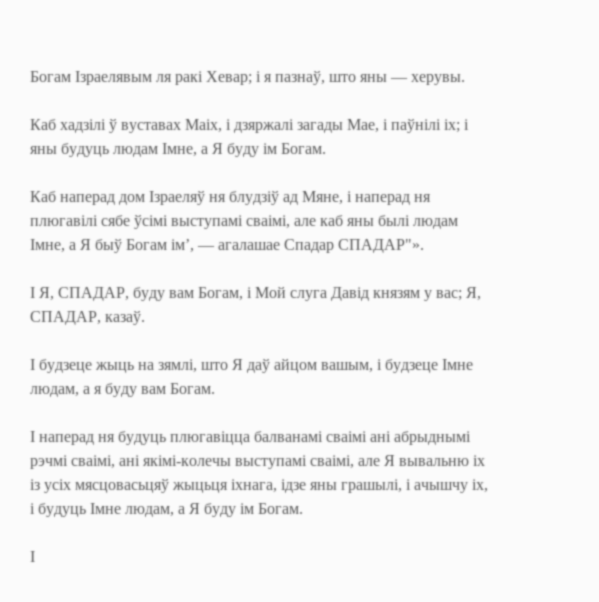Богам Ізраелявым ля ракі Хевар; і я пазнаў, што яны — херувы.

Каб хадзілі ў вуставах Маіх, і дзяржалі загады Мае, і паўнілі іх; і яны будуць людам Імне, а Я буду ім Богам.

Каб наперад дом Ізраеляў ня блудзіў ад Мяне, і наперад ня плюгавілі сябе ўсімі выступамі сваімі, але каб яны былі людам Імне, а Я быў Богам ім’, — агалашае Спадар СПАДАР"».

І Я, СПАДАР, буду вам Богам, і Мой слуга Давід князям у вас; Я, СПАДАР, казаў.

І будзеце жыць на зямлі, што Я даў айцом вашым, і будзеце Імне людам, а я буду вам Богам.

І наперад ня будуць плюгавіцца балванамі сваімі ані абрыднымі рэчмі сваімі, ані якімі-колечы выступамі сваімі, але Я вывальню іх із усіх мясцовасьцяў жыцьця іхнага, ідзе яны грашылі, і ачышчу іх, і будуць Імне людам, а Я буду ім Богам.

І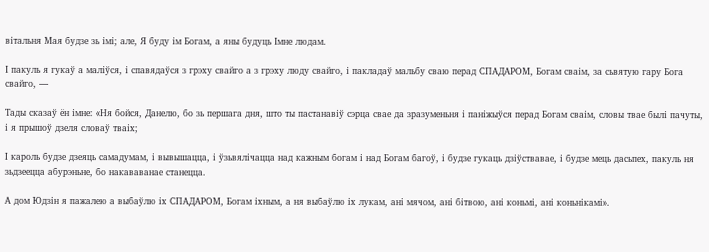вітальня Мая будзе зь імі; але, Я буду ім Богам, а яны будуць Імне людам.

І пакуль я гукаў а маліўся, і спавядаўся з грэху свайго а з грэху люду свайго, і пакладаў мальбу сваю перад СПАДАРОМ, Богам сваім, за сьвятую гару Бога свайго, —

Тады сказаў ён імне: «Ня бойся, Данелю, бо зь першага дня, што ты пастанавіў сэрца свае да зразуменьня і паніжыўся перад Богам сваім, словы твае былі пачуты, і я прышоў дзеля словаў тваіх;

І кароль будзе дзеяць самадумам, і вывышацца, і ўзьвялічацца над кажным богам і над Богам багоў, і будзе гукаць дзіўствавае, і будзе мець дасьпех, пакуль ня зьдзеецца абурэньне, бо накававанае станецца.

А дом Юдзін я пажалею а выбаўлю іх СПАДАРОМ, Богам іхным, а ня выбаўлю іх лукам, ані мячом, ані бітвою, ані коньмі, ані коньнікамі».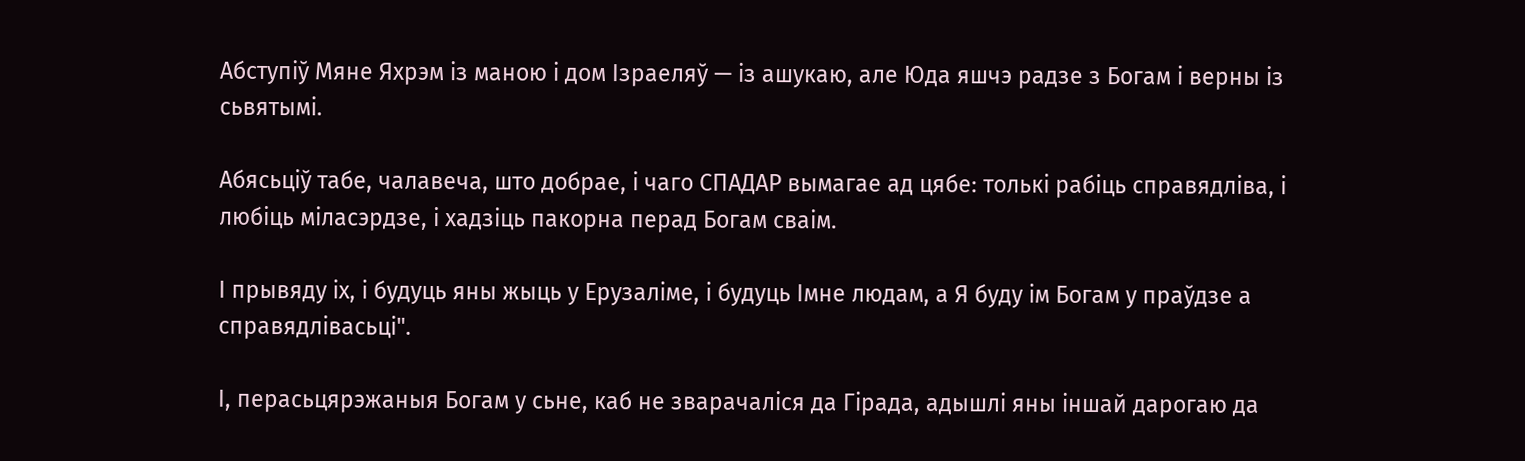Абступіў Мяне Яхрэм із маною і дом Ізраеляў — із ашукаю, але Юда яшчэ радзе з Богам і верны із сьвятымі.

Абясьціў табе, чалавеча, што добрае, і чаго СПАДАР вымагае ад цябе: толькі рабіць справядліва, і любіць міласэрдзе, і хадзіць пакорна перад Богам сваім.

І прывяду іх, і будуць яны жыць у Ерузаліме, і будуць Імне людам, а Я буду ім Богам у праўдзе а справядлівасьці".

І, перасьцярэжаныя Богам у сьне, каб не зварачаліся да Гірада, адышлі яны іншай дарогаю да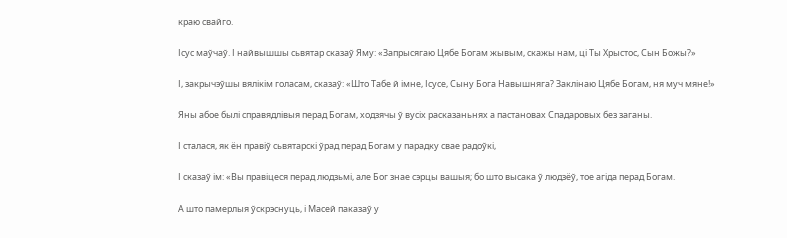краю свайго.

Ісус маўчаў. І найвышшы сьвятар сказаў Яму: «Запрысягаю Цябе Богам жывым, скажы нам, ці Ты Хрыстос, Сын Божы?»

І, закрычэўшы вялікім голасам, сказаў: «Што Табе й імне, Ісусе, Сыну Бога Навышняга? Заклінаю Цябе Богам, ня муч мяне!»

Яны абое былі справядлівыя перад Богам, ходзячы ў вусіх расказаньнях а пастановах Спадаровых без заганы.

І сталася, як ён правіў сьвятарскі ўрад перад Богам у парадку свае радоўкі,

І сказаў ім: «Вы правіцеся перад людзьмі, але Бог знае сэрцы вашыя; бо што высака ў людзёў, тое агіда перад Богам.

А што памерлыя ўскрэснуць, і Масей паказаў у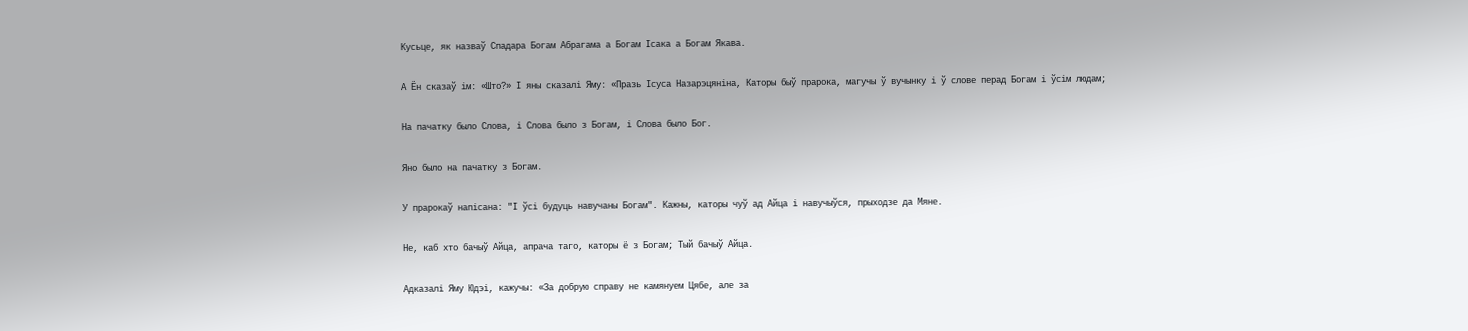Кусьце, як назваў Спадара Богам Абрагама а Богам Ісака а Богам Якава.

А Ён сказаў ім: «Што?» І яны сказалі Яму: «Празь Ісуса Назарэцяніна, Каторы быў прарока, магучы ў вучынку і ў слове перад Богам і ўсім людам;

На пачатку было Слова, і Слова было з Богам, і Слова было Бог.

Яно было на пачатку з Богам.

У прарокаў напісана: "І ўсі будуць навучаны Богам". Кажны, каторы чуў ад Айца і навучыўся, прыходзе да Мяне.

Не, каб хто бачыў Айца, апрача таго, каторы ё з Богам; Тый бачыў Айца.

Адказалі Яму Юдэі, кажучы: «За добрую справу не камянуем Цябе, але за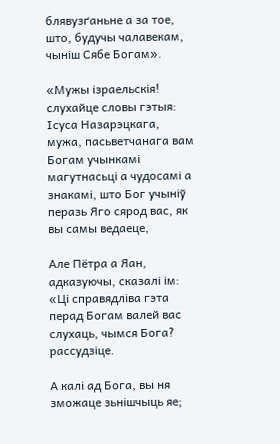блявузґаньне а за тое, што, будучы чалавекам, чыніш Сябе Богам».

«Мужы ізраельскія! слухайце словы гэтыя: Ісуса Назарэцкага, мужа, пасьветчанага вам Богам учынкамі магутнасьці а чудосамі а знакамі, што Бог учыніў перазь Яго сярод вас, як вы самы ведаеце,

Але Пётра а Яан, адказуючы, сказалі ім: «Ці справядліва гэта перад Богам валей вас слухаць, чымся Бога? рассудзіце.

А калі ад Бога, вы ня зможаце зьнішчыць яе;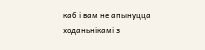каб і вам не апынуцца ходаньнікамі з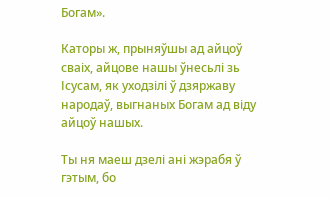Богам».

Каторы ж, прыняўшы ад айцоў сваіх, айцове нашы ўнесьлі зь Ісусам, як уходзілі ў дзяржаву народаў, выгнаных Богам ад віду айцоў нашых.

Ты ня маеш дзелі ані жэрабя ў гэтым, бо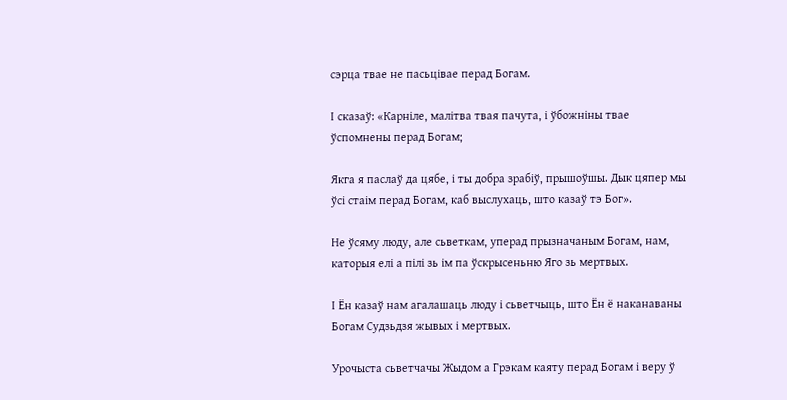сэрца твае не пасьцівае перад Богам.

І сказаў: «Карніле, малітва твая пачута, і ўбожніны твае ўспомнены перад Богам;

Якга я паслаў да цябе, і ты добра зрабіў, прышоўшы. Дык цяпер мы ўсі стаім перад Богам, каб выслухаць, што казаў тэ Бог».

Не ўсяму люду, але сьветкам, уперад прызначаным Богам, нам, каторыя елі а пілі зь ім па ўскрысеньню Яго зь мертвых.

І Ён казаў нам агалашаць люду і сьветчыць, што Ён ё наканаваны Богам Судзьдзя жывых і мертвых.

Урочыста сьветчачы Жыдом а Грэкам каяту перад Богам і веру ў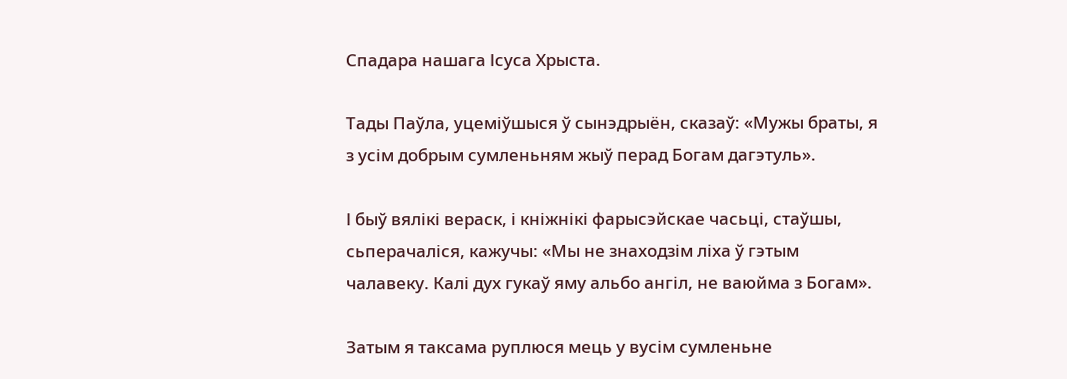Спадара нашага Ісуса Хрыста.

Тады Паўла, уцеміўшыся ў сынэдрыён, сказаў: «Мужы браты, я з усім добрым сумленьням жыў перад Богам дагэтуль».

І быў вялікі вераск, і кніжнікі фарысэйскае часьці, стаўшы, сьперачаліся, кажучы: «Мы не знаходзім ліха ў гэтым чалавеку. Калі дух гукаў яму альбо ангіл, не ваюйма з Богам».

Затым я таксама руплюся мець у вусім сумленьне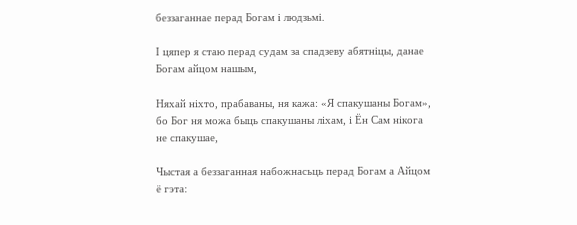беззаганнае перад Богам і людзьмі.

І цяпер я стаю перад судам за спадзеву абятніцы, данае Богам айцом нашым,

Няхай ніхто, прабаваны, ня кажа: «Я спакушаны Богам», бо Бог ня можа быць спакушаны ліхам, і Ён Сам нікога не спакушае,

Чыстая а беззаганная набожнасьць перад Богам а Айцом ё гэта: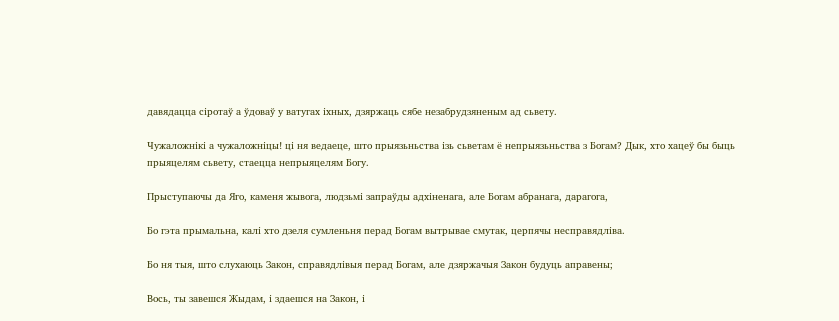давядацца сіротаў а ўдоваў у ватугах іхных, дзяржаць сябе незабрудзяненым ад сьвету.

Чужаложнікі а чужаложніцы! ці ня ведаеце, што прыязьньства ізь сьветам ё непрыязьньства з Богам? Дык, хто хацеў бы быць прыяцелям сьвету, стаецца непрыяцелям Богу.

Прыступаючы да Яго, каменя жывога, людзьмі запраўды адхіненага, але Богам абранага, дарагога,

Бо гэта прымальна, калі хто дзеля сумленьня перад Богам вытрывае смутак, церпячы несправядліва.

Бо ня тыя, што слухаюць Закон, справядлівыя перад Богам, але дзяржачыя Закон будуць аправены;

Вось, ты завешся Жыдам, і здаешся на Закон, і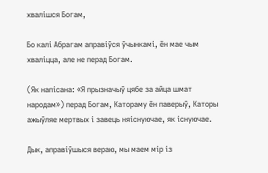хвалішся Богам,

Бо калі Абрагам аправіўся ўчынкамі, ён мае чым хваліцца, але не перад Богам.

(Як напісана: «Я прызначыў цябе за айца шмат народам») перад Богам, Катораму ён паверыў, Каторы ажыўляе мертвых і завець няіснуючае, як існуючае.

Дык, аправіўшыся вераю, мы маем мір із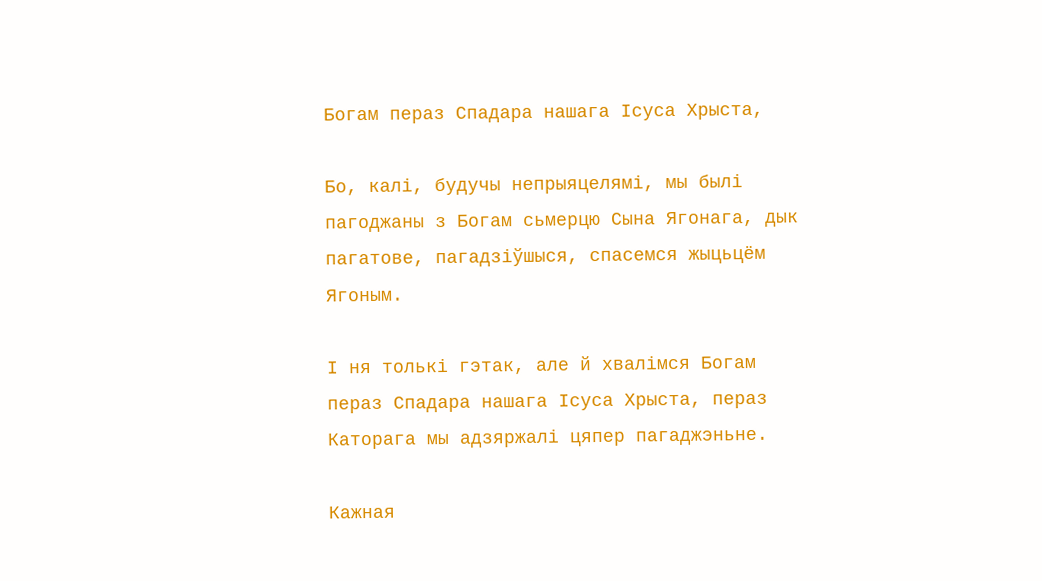Богам пераз Спадара нашага Ісуса Хрыста,

Бо, калі, будучы непрыяцелямі, мы былі пагоджаны з Богам сьмерцю Сына Ягонага, дык пагатове, пагадзіўшыся, спасемся жыцьцём Ягоным.

І ня толькі гэтак, але й хвалімся Богам пераз Спадара нашага Ісуса Хрыста, пераз Каторага мы адзяржалі цяпер пагаджэньне.

Кажная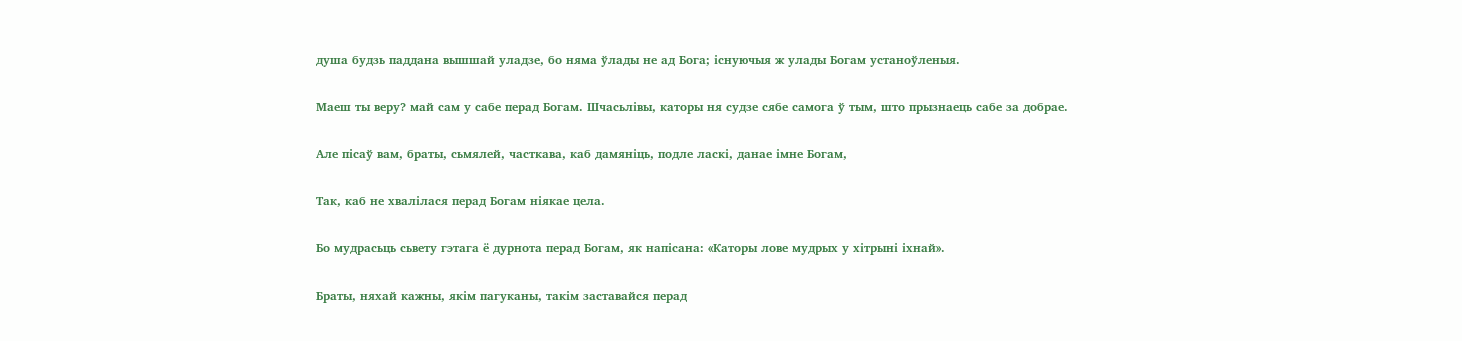душа будзь паддана вышшай уладзе, бо няма ўлады не ад Бога; існуючыя ж улады Богам устаноўленыя.

Маеш ты веру? май сам у сабе перад Богам. Шчасьлівы, каторы ня судзе сябе самога ў тым, што прызнаець сабе за добрае.

Але пісаў вам, браты, сьмялей, часткава, каб дамяніць, подле ласкі, данае імне Богам,

Так, каб не хвалілася перад Богам ніякае цела.

Бо мудрасьць сьвету гэтага ё дурнота перад Богам, як напісана: «Каторы лове мудрых у хітрыні іхнай».

Браты, няхай кажны, якім пагуканы, такім заставайся перад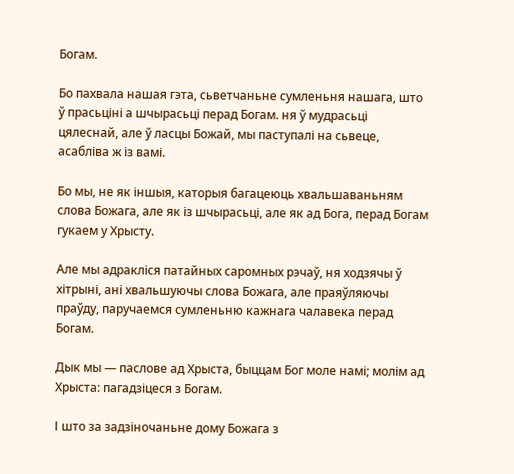Богам.

Бо пахвала нашая гэта, сьветчаньне сумленьня нашага, што ў прасьціні а шчырасьці перад Богам. ня ў мудрасьці цялеснай, але ў ласцы Божай, мы паступалі на сьвеце, асабліва ж із вамі.

Бо мы, не як іншыя, каторыя багацеюць хвальшаваньням слова Божага, але як із шчырасьці, але як ад Бога, перад Богам гукаем у Хрысту.

Але мы адракліся патайных саромных рэчаў, ня ходзячы ў хітрыні, ані хвальшуючы слова Божага, але праяўляючы праўду, паручаемся сумленьню кажнага чалавека перад Богам.

Дык мы — паслове ад Хрыста, быццам Бог моле намі; молім ад Хрыста: пагадзіцеся з Богам.

І што за задзіночаньне дому Божага з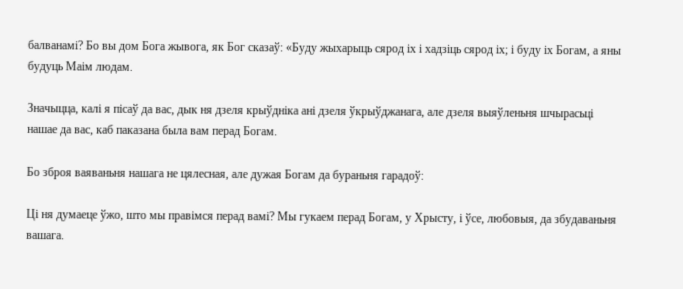балванамі? Бо вы дом Бога жывога, як Бог сказаў: «Буду жыхарыць сярод іх і хадзіць сярод іх; і буду іх Богам, а яны будуць Маім людам.

Значыцца, калі я пісаў да вас, дык ня дзеля крыўдніка ані дзеля ўкрыўджанага, але дзеля выяўленьня шчырасьці нашае да вас, каб паказана была вам перад Богам.

Бо зброя ваяваньня нашага не цялесная, але дужая Богам да бураньня гарадоў:

Ці ня думаеце ўжо, што мы правімся перад вамі? Мы гукаем перад Богам, у Хрысту, і ўсе, любовыя, да збудаваньня вашага.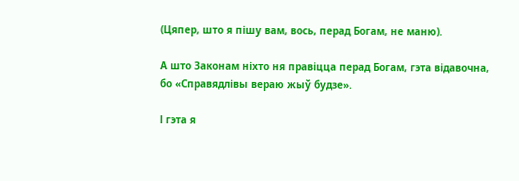(Цяпер, што я пішу вам, вось, перад Богам, не маню).

А што Законам ніхто ня правіцца перад Богам, гэта відавочна, бо «Справядлівы вераю жыў будзе».

І гэта я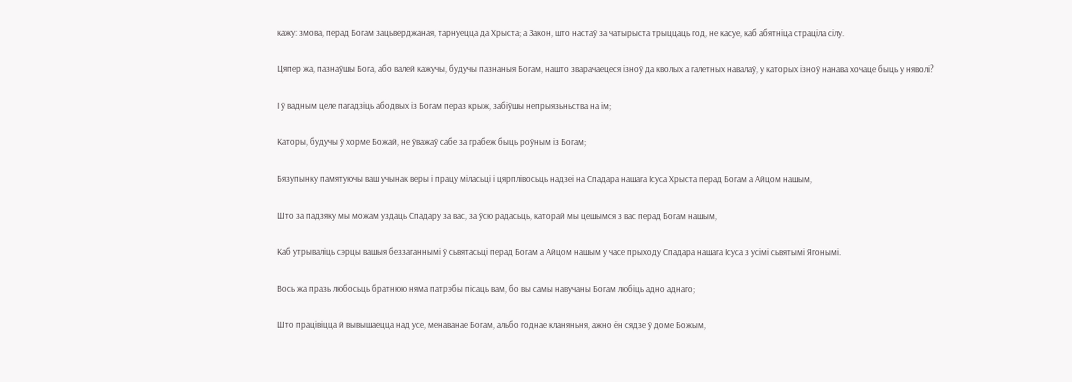кажу: змова, перад Богам зацьверджаная, тарнуецца да Хрыста; а Закон, што настаў за чатырыста трыццаць год, не касуе, каб абятніца страціла сілу.

Цяпер жа, пазнаўшы Бога, або валей кажучы, будучы пазнаныя Богам, нашто зварачаецеся ізноў да кволых а галетных навалаў, у каторых ізноў нанава хочаце быць у няволі?

І ў вадным целе пагадзіць абодвых із Богам пераз крыж, забіўшы непрыязьньства на ім;

Каторы, будучы ў хорме Божай, не ўважаў сабе за грабеж быць роўным із Богам;

Бязупынку памятуючы ваш учынак веры і працу міласьці і цярплівосьць надзеі на Спадара нашага Ісуса Хрыста перад Богам а Айцом нашым,

Што за падзяку мы можам уздаць Спадару за вас, за ўсю радасьць, каторай мы цешымся з вас перад Богам нашым,

Каб утрываліць сэрцы вашыя беззаганнымі ў сьвятасьці перад Богам а Айцом нашым у часе прыходу Спадара нашага Ісуса з усімі сьвятымі Ягонымі.

Вось жа празь любосьць братнюю няма патрэбы пісаць вам, бо вы самы навучаны Богам любіць адно аднаго;

Што працівіцца й вывышаецца над усе, менаванае Богам, альбо годнае кланяньня, ажно ён сядзе ў доме Божым,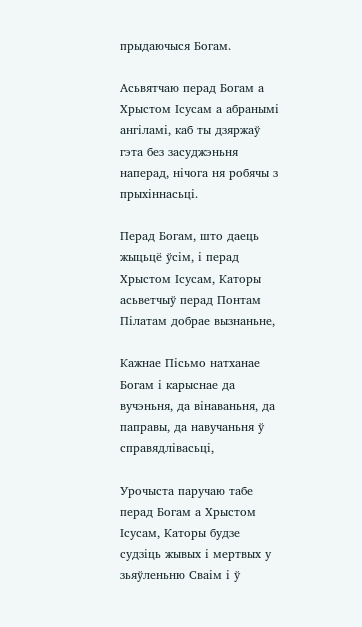прыдаючыся Богам.

Асьвятчаю перад Богам а Хрыстом Ісусам а абранымі ангіламі, каб ты дзяржаў гэта без засуджэньня наперад, нічога ня робячы з прыхіннасьці.

Перад Богам, што даець жыцьцё ўсім, і перад Хрыстом Ісусам, Каторы асьветчыў перад Понтам Пілатам добрае вызнаньне,

Кажнае Пісьмо натханае Богам і карыснае да вучэньня, да вінаваньня, да паправы, да навучаньня ў справядлівасьці,

Урочыста паручаю табе перад Богам а Хрыстом Ісусам, Каторы будзе судзіць жывых і мертвых у зьяўленьню Сваім і ў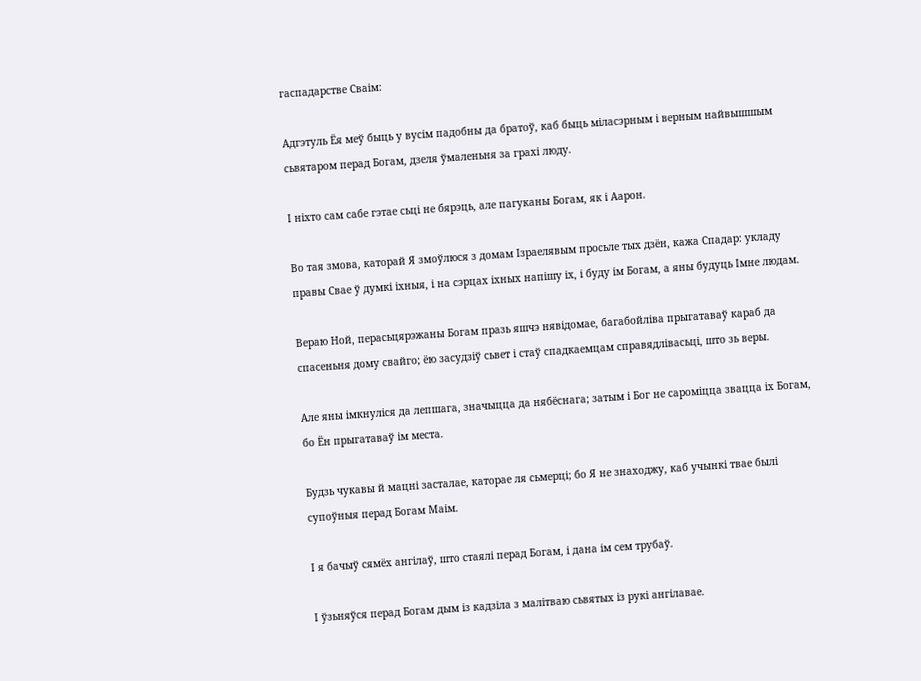гаспадарстве Сваім:

Адгэтуль Ёя меў быць у вусім падобны да братоў, каб быць міласэрным і верным найвышшым сьвятаром перад Богам, дзеля ўмаленьня за грахі люду.

І ніхто сам сабе гэтае сьці не бярэць, але пагуканы Богам, як і Аарон.

Во тая змова, каторай Я змоўлюся з домам Ізраелявым просьле тых дзён, кажа Спадар: укладу правы Свае ў думкі іхныя, і на сэрцах іхных напішу іх, і буду ім Богам, а яны будуць Імне людам.

Вераю Ной, перасьцярэжаны Богам празь яшчэ нявідомае, багабойліва прыгатаваў караб да спасеньня дому свайго; ёю засудзіў сьвет і стаў спадкаемцам справядлівасьці, што зь веры.

Але яны імкнуліся да лепшага, значыцца да нябёснага; затым і Бог не сароміцца звацца іх Богам, бо Ён прыгатаваў ім места.

Будзь чукавы й мацні засталае, каторае ля сьмерці; бо Я не знаходжу, каб учынкі твае былі супоўныя перад Богам Маім.

І я бачыў сямёх ангілаў, што стаялі перад Богам, і дана ім сем трубаў.

І ўзьняўся перад Богам дым із кадзіла з малітваю сьвятых із рукі ангілавае.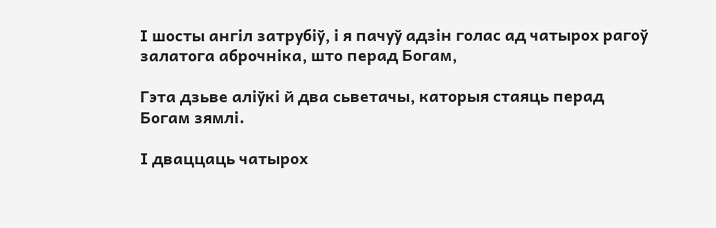І шосты ангіл затрубіў, і я пачуў адзін голас ад чатырох рагоў залатога аброчніка, што перад Богам,

Гэта дзьве аліўкі й два сьветачы, каторыя стаяць перад Богам зямлі.

І дваццаць чатырох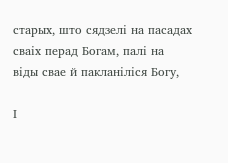старых, што сядзелі на пасадах сваіх перад Богам, палі на віды свае й пакланіліся Богу,

І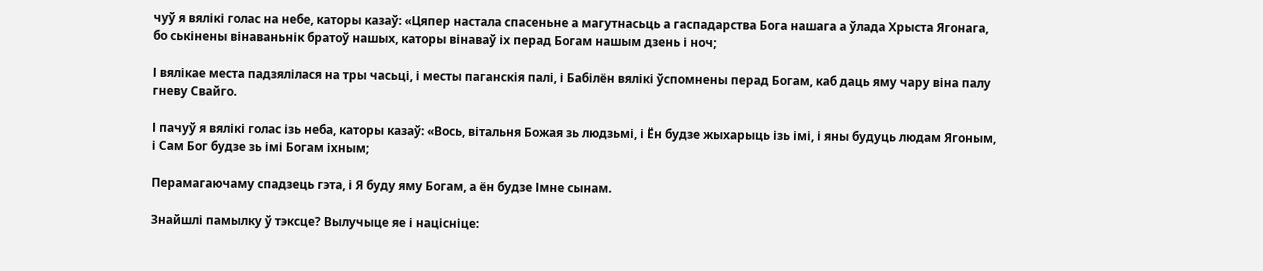чуў я вялікі голас на небе, каторы казаў: «Цяпер настала спасеньне а магутнасьць а гаспадарства Бога нашага а ўлада Хрыста Ягонага, бо ськінены вінаваньнік братоў нашых, каторы вінаваў іх перад Богам нашым дзень і ноч;

І вялікае места падзялілася на тры часьці, і месты паганскія палі, і Бабілён вялікі ўспомнены перад Богам, каб даць яму чару віна палу гневу Свайго.

І пачуў я вялікі голас ізь неба, каторы казаў: «Вось, вітальня Божая зь людзьмі, і Ён будзе жыхарыць ізь імі, і яны будуць людам Ягоным, і Сам Бог будзе зь імі Богам іхным;

Перамагаючаму спадзець гэта, і Я буду яму Богам, а ён будзе Імне сынам.

Знайшлі памылку ў тэксце? Вылучыце яе і націсніце: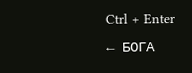Ctrl + Enter
← БОГА